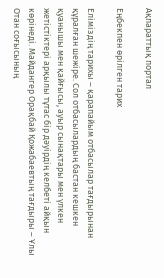Ақпараттық портал

Еңбекпен өрілген тарих

Еліміздің тарихы – қарапайым отбасылар тағдырынан құралған шежіре. Сол отбасылардың бастан кешкен қуанышы мен қайғысы, ауыр сынақтары мен үлкен жетістіктері арқылы тұтас бір дәуірдің келбеті айқын көрінеді. Майдангер Орақбай Қожабаевтың тағдыры – Ұлы Отан соғысының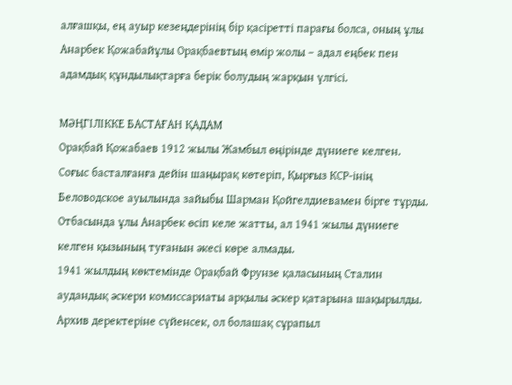алғашқы, ең ауыр кезеңдерінің бір қасіретті парағы болса, оның ұлы Анарбек Қожабайұлы Орақбаевтың өмір жолы – адал еңбек пен адамдық құндылықтарға берік болудың жарқын үлгісі.

МӘҢГІЛІККЕ БАСТАҒАН ҚАДАМ
Орақбай Қожабаев 1912 жылы Жамбыл өңірінде дүниеге келген. Соғыс басталғанға дейін шаңырақ көтеріп, Қырғыз КСР-інің Беловодское ауылында зайыбы Шарман Қойгелдиевамен бірге тұрды. Отбасында ұлы Анарбек өсіп келе жатты, ал 1941 жылы дүниеге келген қызының туғанын әкесі көре алмады.
1941 жылдың көктемінде Орақбай Фрунзе қаласының Сталин аудандық әскери комиссариаты арқылы әскер қатарына шақырылды. Архив деректеріне сүйенсек, ол болашақ сұрапыл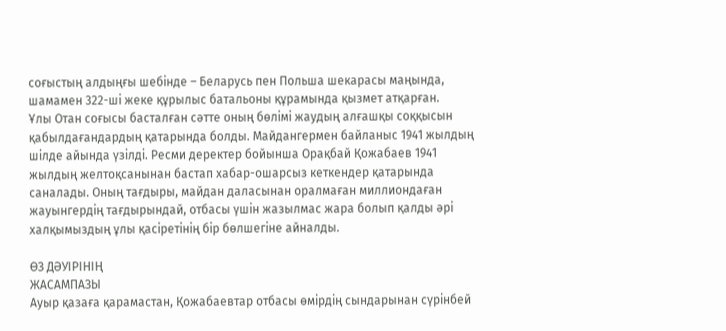соғыстың алдыңғы шебінде – Беларусь пен Польша шекарасы маңында, шамамен 322-ші жеке құрылыс батальоны құрамында қызмет атқарған.
Ұлы Отан соғысы басталған сәтте оның бөлімі жаудың алғашқы соққысын қабылдағандардың қатарында болды. Майдангермен байланыс 1941 жылдың шілде айында үзілді. Ресми деректер бойынша Орақбай Қожабаев 1941 жылдың желтоқсанынан бастап хабар-ошарсыз кеткендер қатарында саналады. Оның тағдыры, майдан даласынан оралмаған миллиондаған жауынгердің тағдырындай, отбасы үшін жазылмас жара болып қалды әрі халқымыздың ұлы қасіретінің бір бөлшегіне айналды.

ӨЗ ДӘУІРІНІҢ
ЖАСАМПАЗЫ
Ауыр қазаға қарамастан, Қожабаевтар отбасы өмірдің сындарынан сүрінбей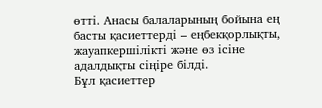өтті. Анасы балаларының бойына ең басты қасиеттерді – еңбекқорлықты, жауапкершілікті және өз ісіне адалдықты сіңіре білді.
Бұл қасиеттер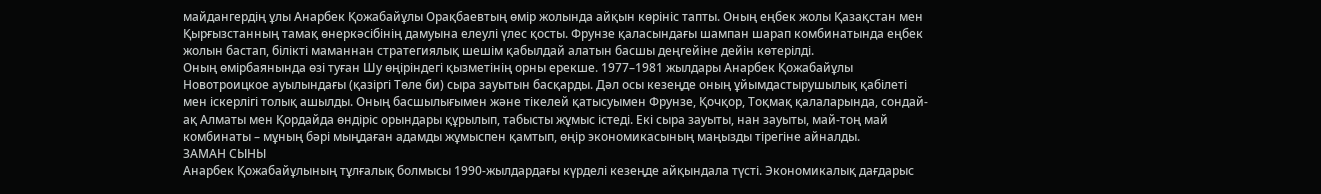майдангердің ұлы Анарбек Қожабайұлы Орақбаевтың өмір жолында айқын көрініс тапты. Оның еңбек жолы Қазақстан мен Қырғызстанның тамақ өнеркәсібінің дамуына елеулі үлес қосты. Фрунзе қаласындағы шампан шарап комбинатында еңбек жолын бастап, білікті маманнан стратегиялық шешім қабылдай алатын басшы деңгейіне дейін көтерілді.
Оның өмірбаянында өзі туған Шу өңіріндегі қызметінің орны ерекше. 1977–1981 жылдары Анарбек Қожабайұлы Новотроицкое ауылындағы (қазіргі Төле би) сыра зауытын басқарды. Дәл осы кезеңде оның ұйымдастырушылық қабілеті мен іскерлігі толық ашылды. Оның басшылығымен және тікелей қатысуымен Фрунзе, Қочқор, Тоқмақ қалаларында, сондай-ақ Алматы мен Қордайда өндіріс орындары құрылып, табысты жұмыс істеді. Екі сыра зауыты, нан зауыты, май-тоң май комбинаты – мұның бәрі мыңдаған адамды жұмыспен қамтып, өңір экономикасының маңызды тірегіне айналды.
ЗАМАН СЫНЫ
Анарбек Қожабайұлының тұлғалық болмысы 1990-жылдардағы күрделі кезеңде айқындала түсті. Экономикалық дағдарыс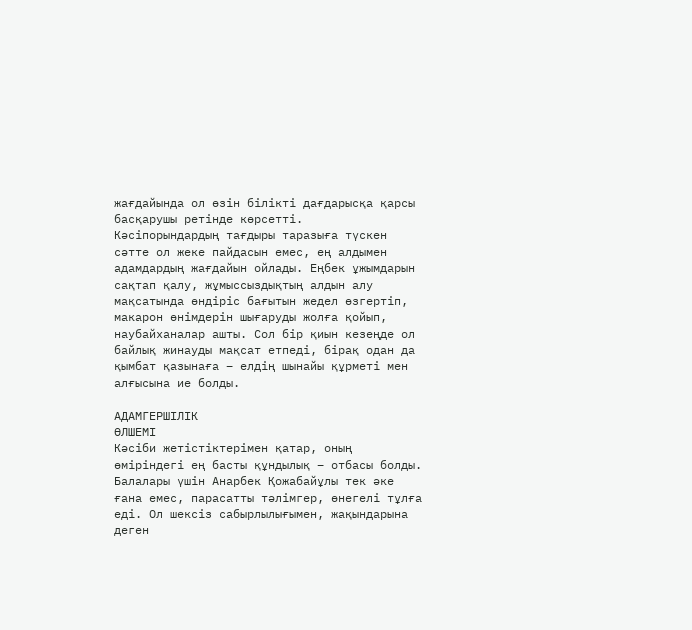жағдайында ол өзін білікті дағдарысқа қарсы басқарушы ретінде көрсетті.
Кәсіпорындардың тағдыры таразыға түскен сәтте ол жеке пайдасын емес, ең алдымен адамдардың жағдайын ойлады. Еңбек ұжымдарын сақтап қалу, жұмыссыздықтың алдын алу мақсатында өндіріс бағытын жедел өзгертіп, макарон өнімдерін шығаруды жолға қойып, наубайханалар ашты. Сол бір қиын кезеңде ол байлық жинауды мақсат етпеді, бірақ одан да қымбат қазынаға – елдің шынайы құрметі мен алғысына ие болды.

АДАМГЕРШІЛІК
ӨЛШЕМІ
Кәсіби жетістіктерімен қатар, оның өміріндегі ең басты құндылық – отбасы болды. Балалары үшін Анарбек Қожабайұлы тек әке ғана емес, парасатты тәлімгер, өнегелі тұлға еді. Ол шексіз сабырлылығымен, жақындарына деген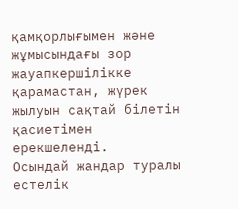қамқорлығымен және жұмысындағы зор жауапкершілікке қарамастан, жүрек жылуын сақтай білетін қасиетімен ерекшеленді.
Осындай жандар туралы естелік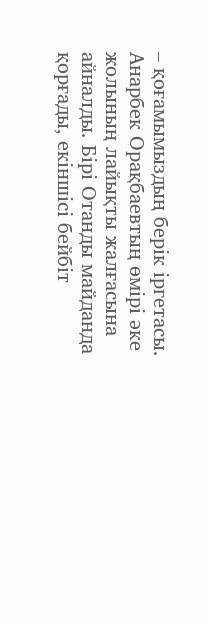– қоғамымыздың берік іргетасы. Анарбек Орақбаевтың өмірі әке жолының лайықты жалғасына айналды. Бірі Отанды майданда қорғады, екіншісі бейбіт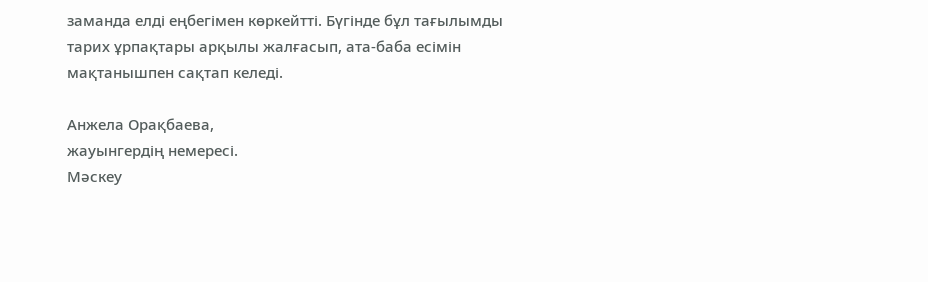заманда елді еңбегімен көркейтті. Бүгінде бұл тағылымды тарих ұрпақтары арқылы жалғасып, ата-баба есімін мақтанышпен сақтап келеді.

Анжела Орақбаева,
жауынгердің немересі.
Мәскеу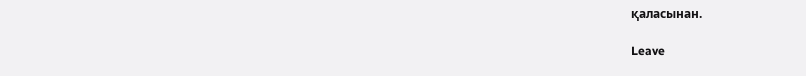қаласынан.

Leave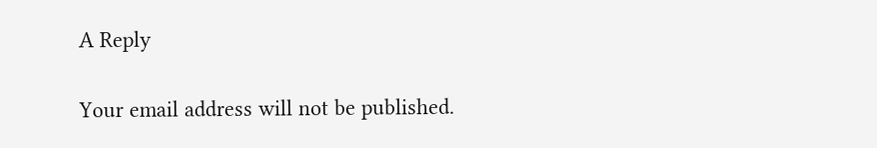A Reply

Your email address will not be published.